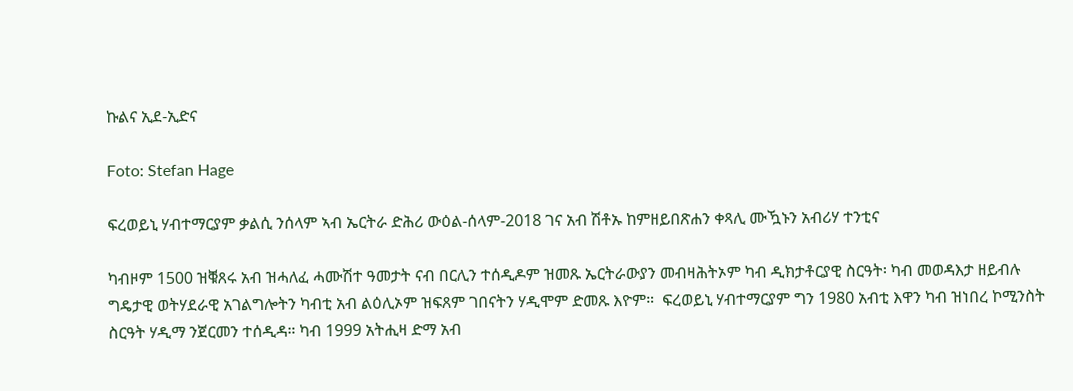ኩልና ኢደ-ኢድና

Foto: Stefan Hage

ፍረወይኒ ሃብተማርያም ቃልሲ ንሰላም ኣብ ኤርትራ ድሕሪ ውዕል-ሰላም-2018 ገና አብ ሽቶኡ ከምዘይበጽሐን ቀጻሊ ሙዃኑን አብሪሃ ተንቲና

ካብዞም 1500 ዝቑጸሩ አብ ዝሓለፈ ሓሙሽተ ዓመታት ናብ በርሊን ተሰዲዶም ዝመጹ ኤርትራውያን መብዛሕትኦም ካብ ዲክታቶርያዊ ስርዓት፡ ካብ መወዳእታ ዘይብሉ ግዴታዊ ወትሃደራዊ አገልግሎትን ካብቲ አብ ልዕሊኦም ዝፍጸም ገበናትን ሃዲሞም ድመጹ እዮም።  ፍረወይኒ ሃብተማርያም ግን 1980 አብቲ እዋን ካብ ዝነበረ ኮሚንስት ስርዓት ሃዲማ ንጀርመን ተሰዲዳ። ካብ 1999 አትሒዛ ድማ አብ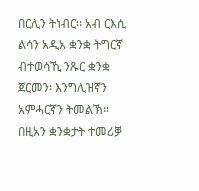በርሊን ትነብር፡፡ አብ ርእሲ ልሳን አዲአ ቋንቋ ትግርኛ ብተወሳኺ ንጹር ቋንቋ ጀርመን፡ እንግሊዝኛን አምሓርኛን ትመልኽ። በዚአን ቋንቋታት ተመሪቓ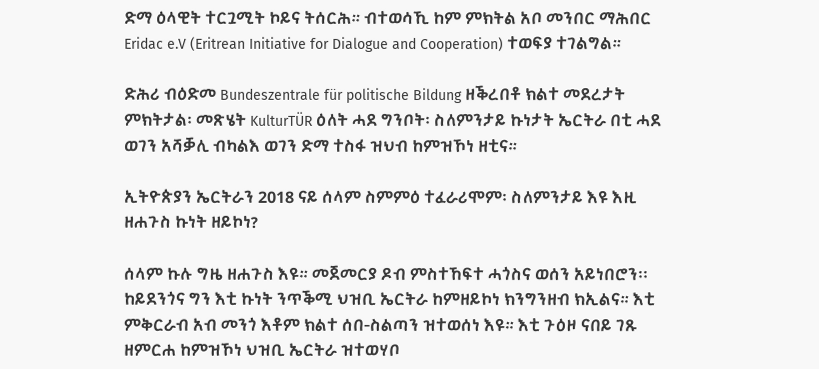ድማ ዕላዊት ተርጓሚት ኮይና ትሰርሕ። ብተወሳኺ ከም ምክትል አቦ መንበር ማሕበር Eridac e.V (Eritrean Initiative for Dialogue and Cooperation) ተወፍያ ተገልግል።

ድሕሪ ብዕድመ Bundeszentrale für politische Bildung ዘቕረበቶ ክልተ መደረታት ምክትታል፡ መጽሄት KulturTÜR ዕለት ሓደ ግንቦት፡ ስለምንታይ ኩነታት ኤርትራ በቲ ሓደ ወገን አሻቓሊ ብካልእ ወገን ድማ ተስፋ ዝህብ ከምዝኾነ ዘቲና።

ኢትዮጵያን ኤርትራን 2018 ናይ ሰላም ስምምዕ ተፈራሪሞም፡ ስለምንታይ እዩ እዚ ዘሐጉስ ኩነት ዘይኮነ?

ሰላም ኩሉ ግዜ ዘሐጉስ እዩ። መጀመርያ ዶብ ምስተኸፍተ ሓጎስና ወሰን አይነበሮን፡፡ ከይደንጎና ግን እቲ ኩነት ንጥቕሚ ህዝቢ ኤርትራ ከምዘይኮነ ክንግንዘብ ክኢልና። እቲ ምቅርራብ አብ መንጎ እቶም ክልተ ሰበ-ስልጣን ዝተወሰነ እዩ። እቲ ጉዕዞ ናበይ ገጹ ዘምርሐ ከምዝኾነ ህዝቢ ኤርትራ ዝተወሃቦ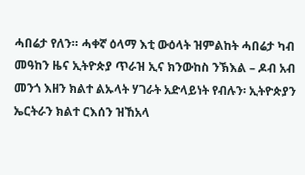ሓበሬታ የለን። ሓቀኛ ዕላማ እቲ ውዕላት ዝምልከት ሓበሬታ ካብ መዓከን ዜና ኢትዮጵያ ጥራዝ ኢና ክንውከስ ንኽእል – ዶብ አብ መንጎ እዘን ክልተ ልኡላት ሃገራት አድላይነት የብሉን፡ ኢትዮጵያን ኤርትራን ክልተ ርእሰን ዝኸአላ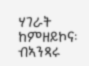ሃገራት ከምዘይኮና፡ ብኣንጻሩ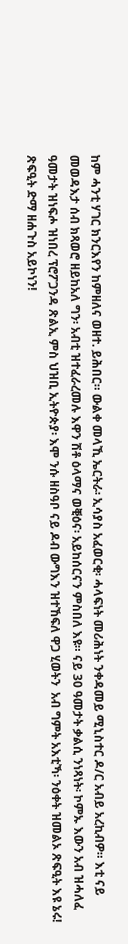ከም ሓንቲ ሃገር ክንርእየን ከምዘለና ወዘተ. ይሕበር። ውልቀ መላኺ ኤርትራ፡ ኢሳያስ አፈወርቂ፡ ሓላፍነት መሪሕነት ንቀዳመይ ሚኒስተር ዶ/ር አብይ አረኪብዎ። እቲ ናይ መወዳእታ ሰብ ክጻወሮ ዘይከአለ ግን፡ አብቲ ዝተፈራረመሉ እዋን ሽቶ ዕላማና ወቒዕና፡ አይከሰርናን ምስበለ እዩ። ናይ 30 ዓመታት ቃልሲ ንነጻነት፡ ኮምኡ እውን አብ ዝሓለፈ ዓመታት ዝነፍሖ ዝነበረ ፕሮፖጋንዳ ጽልኢ ምስ ህዝቢ ኢትዮጵያ፡ እሞ ንሱ ዘስዓቦ ናይ ዶብ ውግእን ዝተኸፍለ ዋጋ ሂወትን  አብ ግምት አእቲኻ፡ ንዕቀት ዝመልኦ ጽፍዒት እዩ ኔሩ! ጽፍዒት ድማ ዘሐጉስ አይኮነን!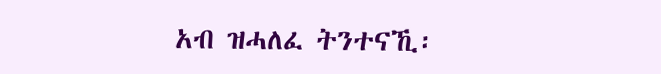አብ ዝሓለፈ ትንተናኺ፡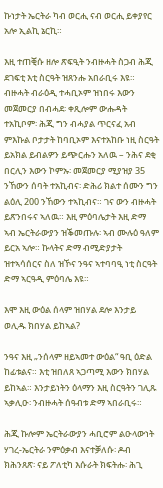ኩነታት ኤርትራ ካብ ወርሒ ናብ ወርሒ ይቀያየር አሎ ኢልኪ ኔርኪ።

እዚ ተጠቒሱ ዘሎ ጽፍዒት ንብዙሓት ስጋብ ሕጂ ደገፍቲ እቲ ስርዓት ዝጸንሑ አበራቢሩ እዩ። ብዙሓት ብራዕዲ ተሓቢኦም ዝነበሩ እውን መጀመርያ በብሓደ፡ ቀጺሎም ውሑዳት ተአኪቦም፡ ሕጂ ግን ብሓያል ጥርናፈ አብ ምእኩል ቦታታት ከባቢኦም እናተአከቡ ነዚ ስርዓት ይአክል ይብልዎን ይጭርሑን አለዉ – ንሕና ደቂ በርሊን እውን ኮምኡ፡ መጀመርያ ሚያዝያ 35 ንኸውን ሰባት ተአኪብና፡ ድሕሪ ክልተ ሰሙን ግን ልዕሊ 200 ንኸውን ተኣኪብና። ገና ውን ብዙሓት ይጽንበሩና ኣለዉ። እዚ ምዕባሌታት እዚ ድማ ኣብ ኤርትራውያን ዝቕመጡሉ፡ ኣብ ሙሉዕ ዓለም ይርአ ኣሎ። ኩላትና ድማ ብሚድያታት ዝተኣሳሰርና ስለ ዝኾና ንዓና ኣተባባዒ ነቲ ስርዓት ድማ ኣርዓዲ ምዕባሌ እዩ።

እሞ እዚ ውዕል ሰላም ዝበሃል ደሎ እንታይ ወሊዱ ክበሃል ይከኣል?

ንዓና እዚ „ንሰላም ዘይኣመተ ውዕል“ ዓቢ ዕድል ከፊቱልና። እቲ ዝበለጸ ኣጋጣሚ እውን ክበሃል ይከኣል። እንታይነትን ዕላማን እዚ ስርዓትን ገሊጹ ኣቃሊዑ፡ ንብዙሓት ሰዓብቱ ድማ ኣበራቢሩ።

ሕጂ ኩሎም ኤርትራውያን ሓቢሮም ልዑላውነት ሃገረ-ኤርትራ ንምዕቃብ እናተቓለሱ፡ ዶብ ክሕንጸጽ፡ ናይ ፖለቲካ እሱራት ክፍትሑ፡ ሕጊ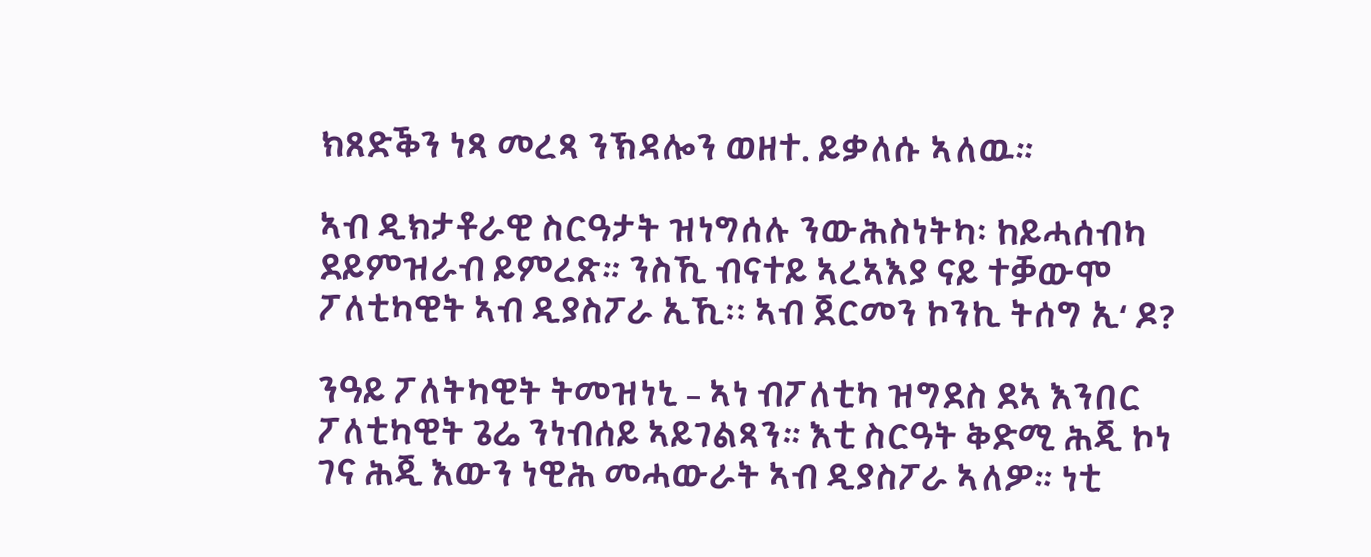ክጸድቕን ነጻ መረጻ ንኽዳሎን ወዘተ. ይቃለሱ ኣለዉ።

ኣብ ዲክታቶራዊ ስርዓታት ዝነግሰሉ ንውሕስነትካ፡ ከይሓሰብካ ደይምዝራብ ይምረጽ። ንስኺ ብናተይ ኣረኣእያ ናይ ተቓውሞ ፖለቲካዊት ኣብ ዲያስፖራ ኢኺ፡፡ ኣብ ጀርመን ኮንኪ ትሰግ ኢ‘ ዶ?

ንዓይ ፖለትካዊት ትመዝነኒ – ኣነ ብፖለቲካ ዝግደስ ደኣ እንበር ፖለቲካዊት ጌሬ ንነብሰይ ኣይገልጻን። እቲ ስርዓት ቅድሚ ሕጂ ኮነ ገና ሕጂ እውን ነዊሕ መሓውራት ኣብ ዲያስፖራ ኣለዎ። ነቲ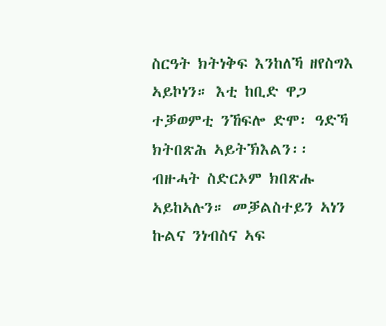ስርዓት ክትነቅፍ እንከለኻ ዘየስግእ ኣይኮነን። እቲ ከቢድ ዋጋ ተቓወምቲ ንኸፍሎ ድሞ፡ ዓድኻ ክትበጽሕ ኣይትኽእልን፡፡ ብዙሓት ስድርኦም ክበጽሑ ኣይከኣሉን። መቓልስተይን ኣነን ኩልና ንነብስና ኣፍ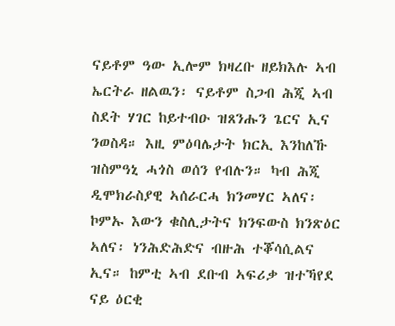ናይቶም ዓው ኢሎም ክዛረቡ ዘይክእሉ ኣብ ኤርትራ ዘልዉን፡ ናይቶም ስጋብ ሕጂ ኣብ ስደት ሃገር ከይተብዑ ዝጸንሑን ጌርና ኢና ንወስዳ። እዚ ምዕባሌታት ክርኢ እንከለኹ ዝስምዓኒ ሓጎስ ወሰን የብሉን። ካብ ሕጂ ዲሞክራስያዊ ኣሰራርሓ ክንመሃር ኣለና፡ ኮምኡ እውን ቁስሊታትና ክንፍውስ ክንጽዕር ኣለና፡ ነንሕድሕድና ብዙሕ ተቖሳሲልና ኢና። ከምቲ ኣብ ደቡብ ኣፍሪቃ ዝተኻየደ ናይ ዕርቂ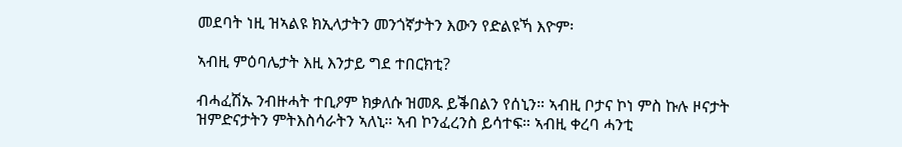መደባት ነዚ ዝኣልዩ ክኢላታትን መንጎኛታትን እውን የድልዩኻ እዮም፡

ኣብዚ ምዕባሌታት እዚ እንታይ ግደ ተበርክቲ?

ብሓፈሽኡ ንብዙሓት ተቢዖም ክቃለሱ ዝመጹ ይቕበልን የሰኒን። ኣብዚ ቦታና ኮነ ምስ ኩሉ ዞናታት ዝምድናታትን ምትእስሳራትን ኣለኒ። ኣብ ኮንፈረንስ ይሳተፍ። ኣብዚ ቀረባ ሓንቲ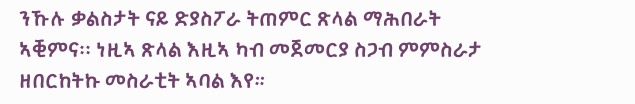ንኹሉ ቃልስታት ናይ ድያስፖራ ትጠምር ጽላል ማሕበራት ኣቒምና፡፡ ነዚኣ ጽላል እዚኣ ካብ መጀመርያ ስጋብ ምምስራታ ዘበርከትኩ መስራቲት ኣባል እየ።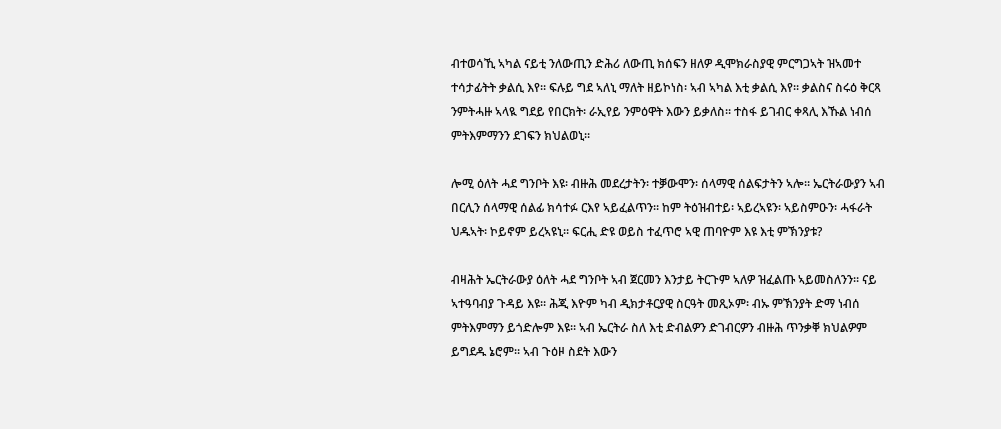ብተወሳኺ ኣካል ናይቲ ንለውጢን ድሕሪ ለውጢ ክሰፍን ዘለዎ ዲሞክራስያዊ ምርግጋኣት ዝኣመተ ተሳታፊትት ቃልሲ እየ። ፍሉይ ግደ ኣለኒ ማለት ዘይኮነስ፡ ኣብ ኣካል እቲ ቃልሲ እየ። ቃልስና ስሩዕ ቅርጻ ንምትሓዙ ኣላዪ ግደይ የበርክት፡ ራኢየይ ንምዕዋት እውን ይቃለስ። ተስፋ ይገብር ቀጻሊ እኹል ነብሰ ምትእምማንን ደገፍን ክህልወኒ።

ሎሚ ዕለት ሓደ ግንቦት እዩ፡ ብዙሕ መደረታትን፡ ተቓውሞን፡ ሰላማዊ ሰልፍታትን ኣሎ። ኤርትራውያን ኣብ በርሊን ሰላማዊ ሰልፊ ክሳተፉ ርእየ ኣይፈልጥን። ከም ትዕዝብተይ፡ ኣይረኣዩን፡ ኣይስምዑን፡ ሓፋራት ህዱኣት፡ ኮይኖም ይረኣዩኒ። ፍርሒ ድዩ ወይስ ተፈጥሮ ኣዊ ጠባዮም እዩ እቲ ምኽንያቱ?

ብዛሕት ኤርትራውያ ዕለት ሓደ ግንቦት ኣብ ጀርመን እንታይ ትርጉም ኣለዎ ዝፈልጡ ኣይመስለንን። ናይ ኣተዓባብያ ጉዳይ እዩ። ሕጂ እዮም ካብ ዲክታቶርያዊ ስርዓት መጺኦም፡ ብኡ ምኽንያት ድማ ነብሰ ምትእምማን ይጎድሎም እዩ። ኣብ ኤርትራ ስለ እቲ ድብልዎን ድገብርዎን ብዙሕ ጥንቃቐ ክህልዎም ይግደዱ ኔሮም፡፡ ኣብ ጉዕዞ ስደት እውን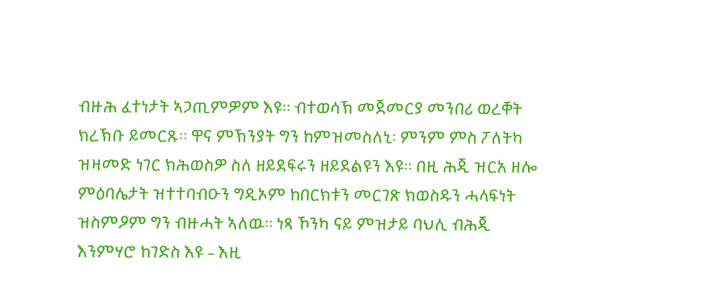ብዙሕ ፈተነታት ኣጋጢምዎም እዩ። ብተወሳኽ መጀመርያ መንበሪ ወረቐት ክረኽቡ ይመርጹ። ዋና ምኽንያት ግን ከምዝመስለኒ፡ ምንም ምስ ፖለትካ ዝዛመድ ነገር ክሕወስዎ ስለ ዘይደፍሩን ዘይደልዩን እዩ። በዚ ሕጂ ዝርአ ዘሎ ምዕባሌታት ዝተተባብዑን ግዲኦም ከበርክቱን መርገጽ ክወስዱን ሓላፍነት ዝስምዖም ግን ብዙሓት ኣለዉ። ነጻ ኾንካ ናይ ምዝታይ ባህሊ ብሕጂ እንምሃሮ ከገድስ እዩ – እዚ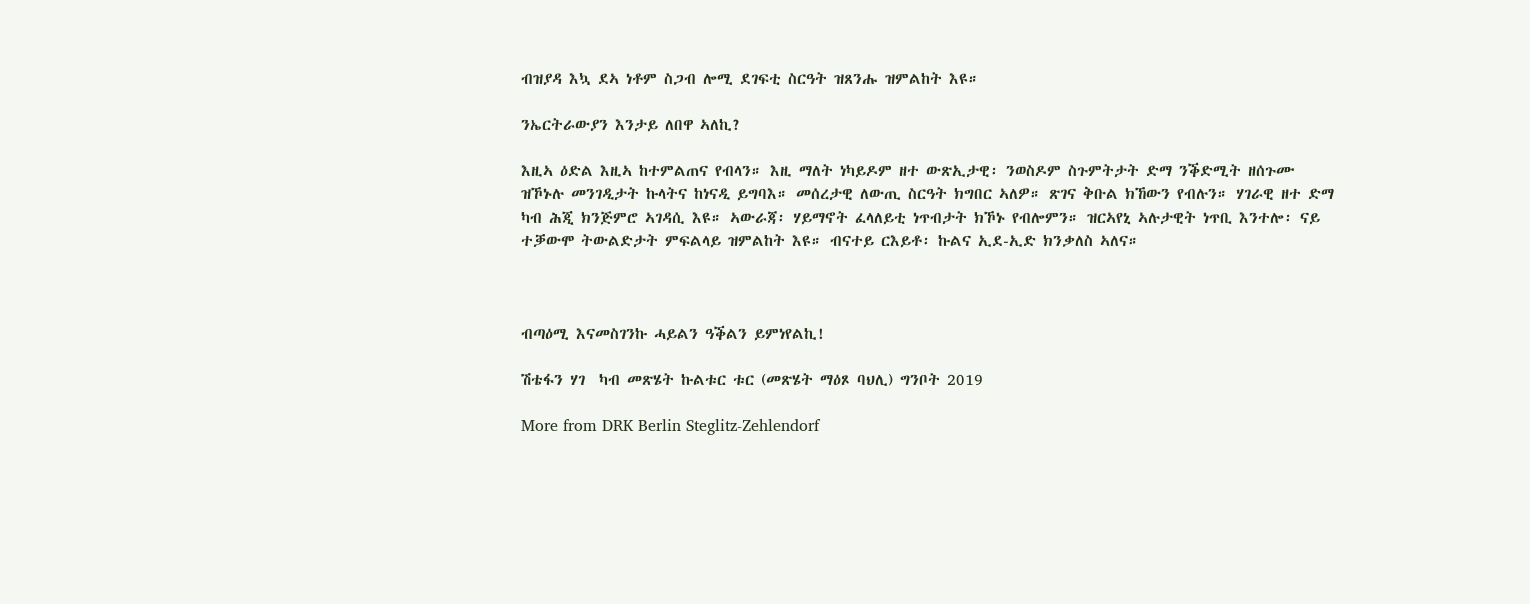ብዝያዳ እኳ ደኣ ነቶም ስጋብ ሎሚ ደገፍቲ ስርዓት ዝጸንሑ ዝምልከት እዩ።

ንኤርትራውያን እንታይ ለበዋ ኣለኪ?

እዚኣ ዕድል እዚኣ ከተምልጠና የብላን። እዚ ማለት ነካይዶም ዘተ ውጽኢታዊ፡ ንወስዶም ስጉምትታት ድማ ንቕድሚት ዘሰጉሙ ዝኾኑሉ መንገዲታት ኩላትና ከነናዲ ይግባእ። መሰረታዊ ለውጢ ስርዓት ክግበር ኣለዎ። ጽገና ቅቡል ክኸውን የብሉን። ሃገራዊ ዘተ ድማ ካብ ሕጂ ክንጅምሮ ኣገዳሲ እዩ። ኣውራጃ፡ ሃይማኖት ፈላለይቲ ነጥብታት ክኾኑ የብሎምን። ዝርኣየኒ ኣሉታዊት ነጥቢ እንተሎ፡ ናይ ተቓውሞ ትውልድታት ምፍልላይ ዝምልከት እዩ። ብናተይ ርእይቶ፡ ኩልና ኢደ-ኢድ ክንቃለስ ኣለና።



ብጣዕሚ እናመስገንኩ ሓይልን ዓቕልን ይምነየልኪ!

ሽቴፋን ሃገ  ካብ መጽሄት ኩልቱር ቱር (መጽሄት ማዕጾ ባህሊ) ግንቦት 2019

More from DRK Berlin Steglitz-Zehlendorf